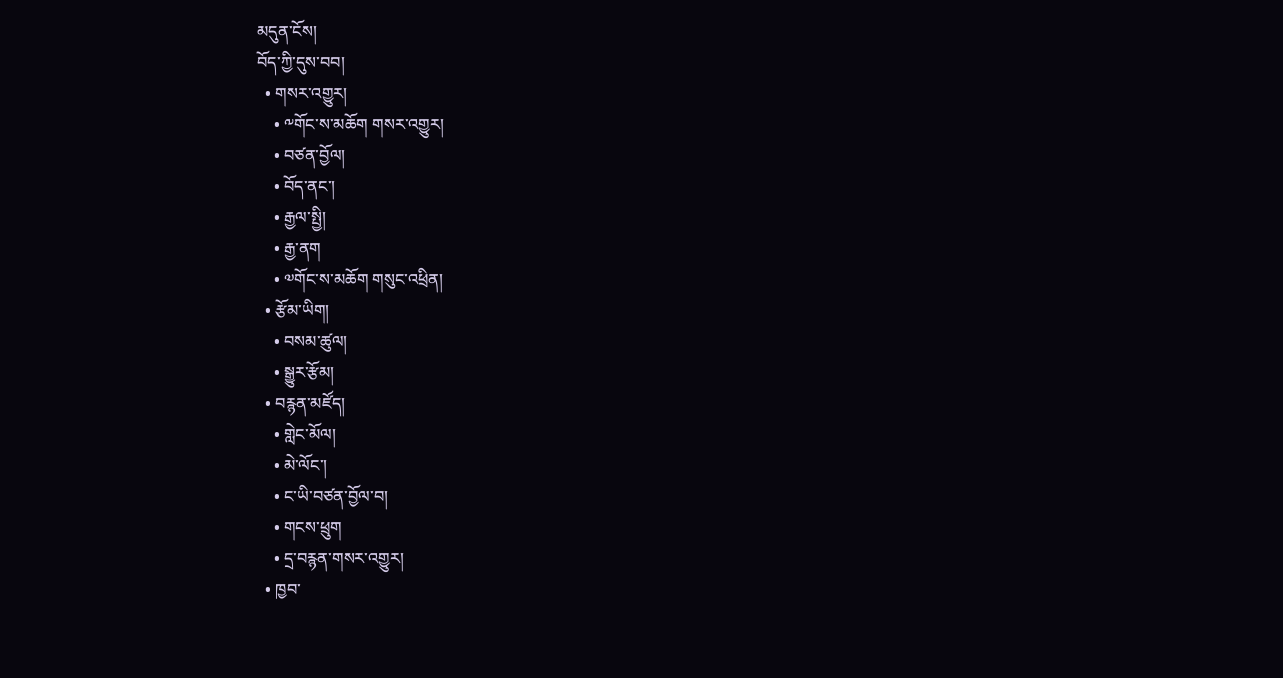མདུན་ངོས།
བོད་ཀྱི་དུས་བབ།
  • གསར་འགྱུར།
    • ༸གོང་ས་མཆོག གསར་འགྱུར།
    • བཙན་བྱོལ།
    • བོད་ནང་།
    • རྒྱལ་སྤྱི།
    • རྒྱ་ནག
    • ༧གོང་ས་མཆོག གསུང་འཕྲིན།
  • རྩོམ་ཡིག།
    • བསམ་ཚུལ།
    • སྒྱུར་རྩོམ།
  • བརྙན་མཛོད།
    • གླེང་མོལ།
    • མེ་ལོང་།
    • ང་ཡི་བཙན་བྱོལ་བ།
    • གངས་ཕྲུག
    • དྲ་བརྙན་གསར་འགྱུར།
  • ཁྱབ་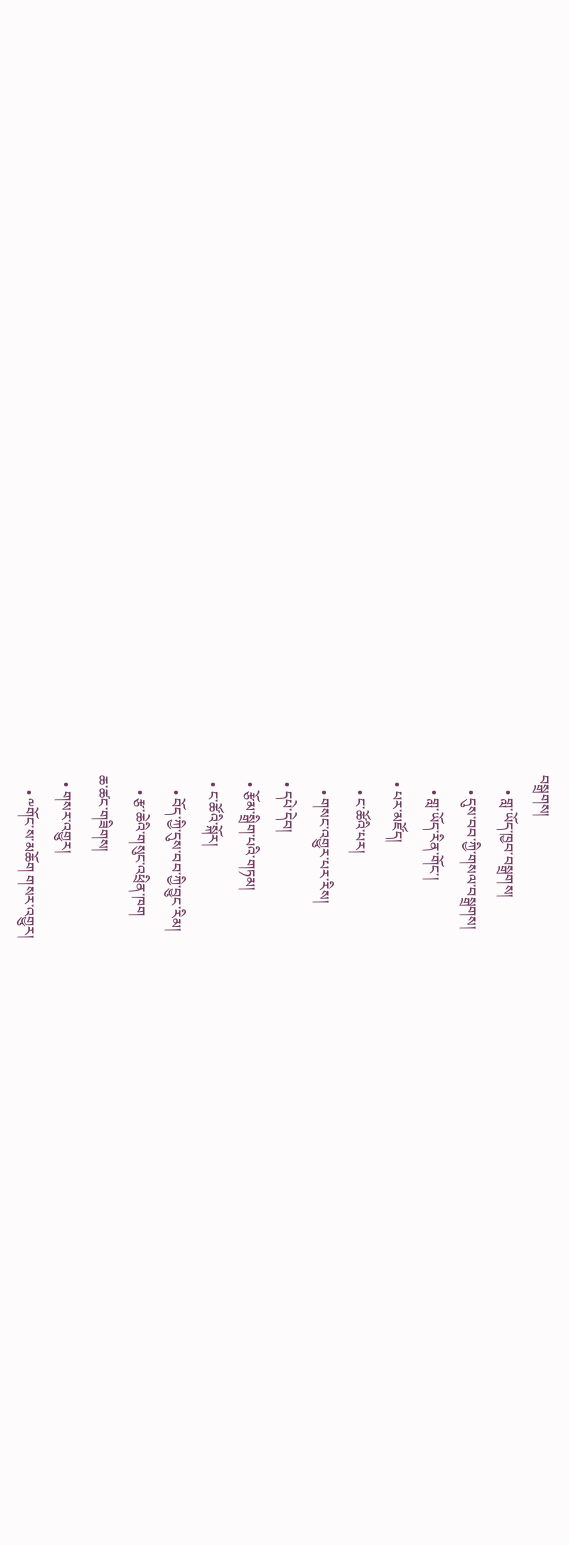བསྒྲགས།
    • གླ་ཡོད་ཁྱབ་བསྒྲགས།
    • དུས་བབ་ཀྱི་གསལ་བསྒྲགས།
    • གླ་ཡོད་རིན་གོང་།
  • པར་མཛོད།
    • ང་ཚོའི་པར།
    • གསང་འགྱུར་པར་རིས།
  • དཔེ་དེབ།
  • རྩོམ་སྒྲིག་པའི་གཏམ།
  • ང་ཚོའི་སྐོར།
    • བོད་ཀྱི་དུས་བབ་ཀྱི་བྱུང་རིམ།
    • རྩ་ཆེའི་གསུང་འཕྲིན་ཁག
ཆ་ཚང་གཟིགས།
  • གསར་འགྱུར།
    • ༸གོང་ས་མཆོག གསར་འགྱུར།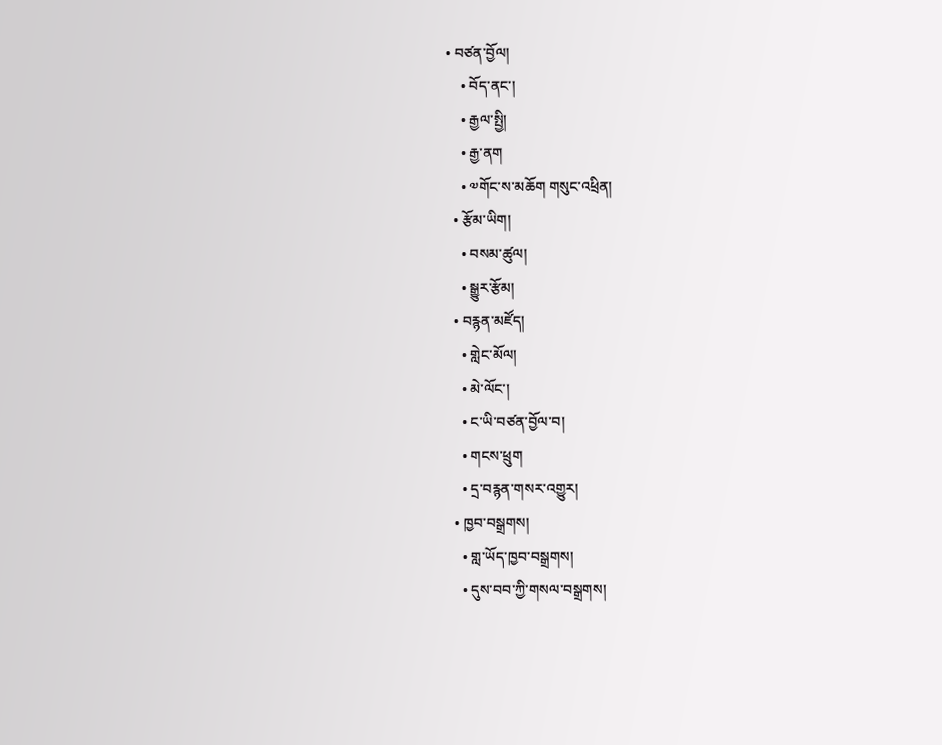• བཙན་བྱོལ།
    • བོད་ནང་།
    • རྒྱལ་སྤྱི།
    • རྒྱ་ནག
    • ༧གོང་ས་མཆོག གསུང་འཕྲིན།
  • རྩོམ་ཡིག།
    • བསམ་ཚུལ།
    • སྒྱུར་རྩོམ།
  • བརྙན་མཛོད།
    • གླེང་མོལ།
    • མེ་ལོང་།
    • ང་ཡི་བཙན་བྱོལ་བ།
    • གངས་ཕྲུག
    • དྲ་བརྙན་གསར་འགྱུར།
  • ཁྱབ་བསྒྲགས།
    • གླ་ཡོད་ཁྱབ་བསྒྲགས།
    • དུས་བབ་ཀྱི་གསལ་བསྒྲགས།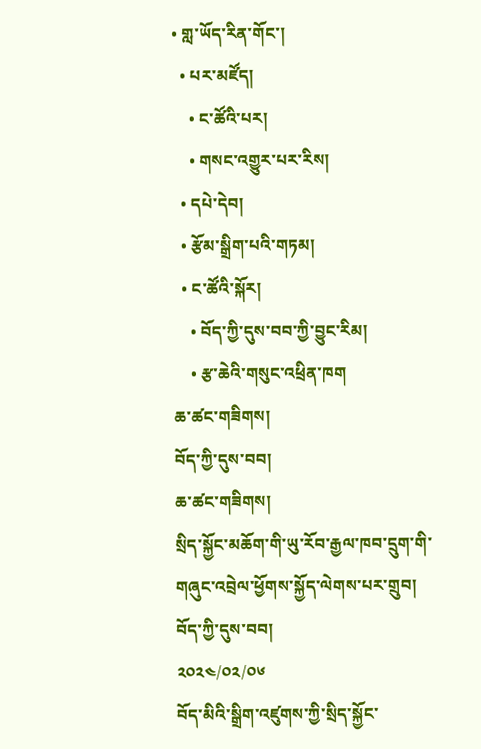• གླ་ཡོད་རིན་གོང་།
  • པར་མཛོད།
    • ང་ཚོའི་པར།
    • གསང་འགྱུར་པར་རིས།
  • དཔེ་དེབ།
  • རྩོམ་སྒྲིག་པའི་གཏམ།
  • ང་ཚོའི་སྐོར།
    • བོད་ཀྱི་དུས་བབ་ཀྱི་བྱུང་རིམ།
    • རྩ་ཆེའི་གསུང་འཕྲིན་ཁག
ཆ་ཚང་གཟིགས།
བོད་ཀྱི་དུས་བབ།
ཆ་ཚང་གཟིགས།
སྲིད་སྐྱོང་མཆོག་གི་ཡུ་རོབ་རྒྱལ་ཁབ་དྲུག་གི་གཞུང་འབྲེལ་ཕྱོགས་སྐྱོད་ལེགས་པར་གྲུབ།
བོད་ཀྱི་དུས་བབ།
༢༠༢༤/༠༢/༠༦
བོད་མིའི་སྒྲིག་འཛུགས་ཀྱི་སྲིད་སྐྱོང་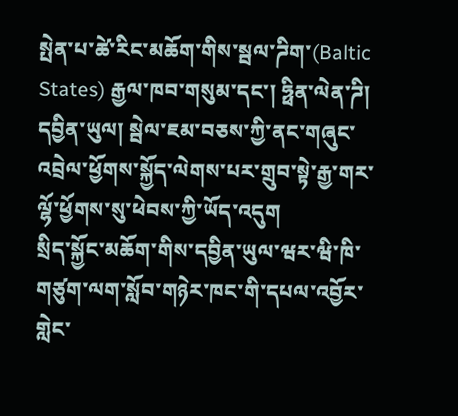སྤེན་པ་ཚེ་རིང་མཆོག་གིས་སྦལ་ཌིག་(Baltic States) རྒྱལ་ཁབ་གསུམ་དང་། ཧྥིན་ལེན་ཌི། དབྱིན་ཡུལ། སྦེལ་ཇམ་བཅས་ཀྱི་ནང་གཞུང་འབྲེལ་ཕྱོགས་སྐྱོད་ལེགས་པར་གྲུབ་སྟེ་རྒྱ་གར་ལྷོ་ཕྱོགས་སུ་ཕེབས་ཀྱི་ཡོད་འདུག
སྲིད་སྐྱོང་མཆོག་གིས་དབྱིན་ཡུལ་ཝར་ཝི་ཁི་གཙུག་ལག་སློབ་གཉེར་ཁང་གི་དཔལ་འབྱོར་གླེང་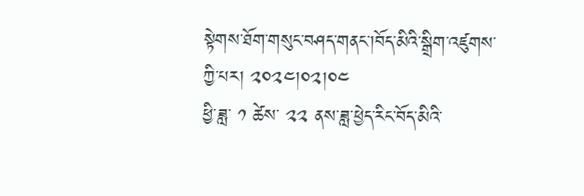སྟེགས་ཐོག་གསུང་བཤད་གནང་།བོད་མིའི་སྒྲིག་འཛུགས་ཀྱི་པར། ༢༠༢༤།༠༢།༠༤
ཕྱི་ཟླ་ ༡ ཚེས་ ༢༢ ནས་ཟླ་ཕྱེད་རིང་བོད་མིའི་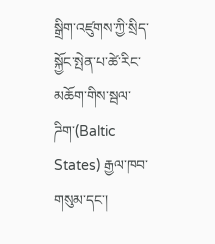སྒྲིག་འཛུགས་ཀྱི་སྲིད་སྐྱོང་སྤེན་པ་ཚེ་རིང་མཆོག་གིས་སྦལ་ཌིག་(Baltic States) རྒྱལ་ཁབ་གསུམ་དང་།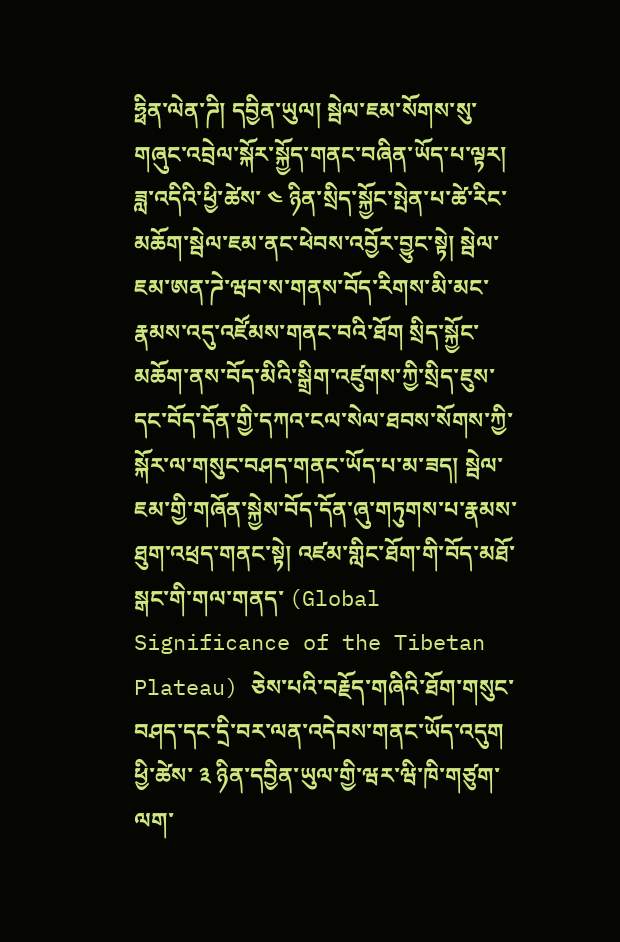ཧྥིན་ལེན་ཌི། དབྱིན་ཡུལ། སྦེལ་ཇམ་སོགས་སུ་གཞུང་འབྲེལ་སྐོར་སྐྱོད་གནང་བཞིན་ཡོད་པ་ལྟར། ཟླ་འདིའི་ཕྱི་ཚེས་ ༤ ཉིན་སྲིད་སྐྱོང་སྤེན་པ་ཚེ་རིང་མཆོག་སྦེལ་ཇམ་ནང་ཕེབས་འབྱོར་བྱུང་སྟེ། སྦེལ་ཇམ་ཨན་ཌེ་ཝབ་ས་གནས་བོད་རིགས་མི་མང་རྣམས་འདུ་འཛོམས་གནང་བའི་ཐོག སྲིད་སྐྱོང་མཆོག་ནས་བོད་མིའི་སྒྲིག་འཛུགས་ཀྱི་སྲིད་ཇུས་དང་བོད་དོན་གྱི་དཀའ་ངལ་སེལ་ཐབས་སོགས་ཀྱི་སྐོར་ལ་གསུང་བཤད་གནང་ཡོད་པ་མ་ཟད། སྦེལ་ཇམ་གྱི་གཞོན་སྐྱེས་བོད་དོན་ཞུ་གཏུགས་པ་རྣམས་ཐུག་འཕྲད་གནང་སྟེ། འཛམ་གླིང་ཐོག་གི་བོད་མཐོ་སྒང་གི་གལ་གནད་ (Global Significance of the Tibetan Plateau) ཅེས་པའི་བརྗོད་གཞིའི་ཐོག་གསུང་བཤད་དང་དྲི་བར་ལན་འདེབས་གནང་ཡོད་འདུག
ཕྱི་ཚེས་ ༣ ཉིན་དབྱིན་ཡུལ་གྱི་ཝར་ཝི་ཁི་གཙུག་ལག་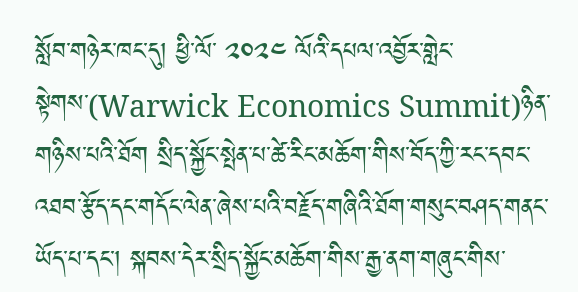སློབ་གཉེར་ཁང་དུ། ཕྱི་ལོ་ ༢༠༢༤ ལོའི་དཔལ་འབྱོར་གླེང་སྟེགས་(Warwick Economics Summit)ཉིན་གཉིས་པའི་ཐོག སྲིད་སྐྱོང་སྤེན་པ་ཚེ་རིང་མཆོག་གིས་བོད་ཀྱི་རང་དབང་འཐབ་རྩོད་དང་གདོང་ལེན་ཞེས་པའི་བརྗོད་གཞིའི་ཐོག་གསུང་བཤད་གནང་ཡོད་པ་དང་། སྐབས་དེར་སྲིད་སྐྱོང་མཆོག་གིས་རྒྱ་ནག་གཞུང་གིས་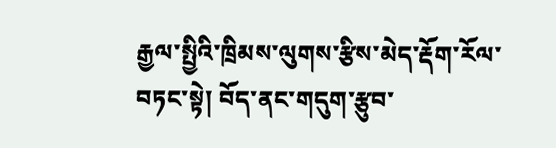རྒྱལ་སྤྱིའི་ཁྲིམས་ལུགས་རྩིས་མེད་རྡོག་རོལ་བཏང་སྟེ། བོད་ནང་གདུག་རྩུབ་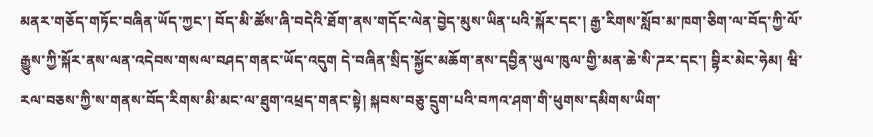མནར་གཅོད་གཏོང་བཞིན་ཡོད་ཀྱང་། བོད་མི་ཚོས་ཞི་བདེའི་ཐོག་ནས་གདོང་ལེན་བྱེད་མུས་ཡིན་པའི་སྐོར་དང་། རྒྱ་རིགས་སློབ་མ་ཁག་ཅིག་ལ་བོད་ཀྱི་ལོ་རྒྱུས་ཀྱི་སྐོར་ནས་ལན་འདེབས་གསལ་བཤད་གནང་ཡོད་འདུག དེ་བཞིན་སྲིད་སྐྱོང་མཆོག་ནས་དབྱིན་ཡུལ་ཁུལ་གྱི་མན་ཆེ་སི་ཌར་དང་། བྷིར་མེང་ཧེམ། ཝི་རལ་བཅས་ཀྱི་ས་གནས་བོད་རིགས་མི་མང་ལ་ཐུག་འཕྲད་གནང་སྟེ། སྐབས་བཅུ་དྲུག་པའི་བཀའ་ཤག་གི་ཕུགས་དམིགས་ཡིག་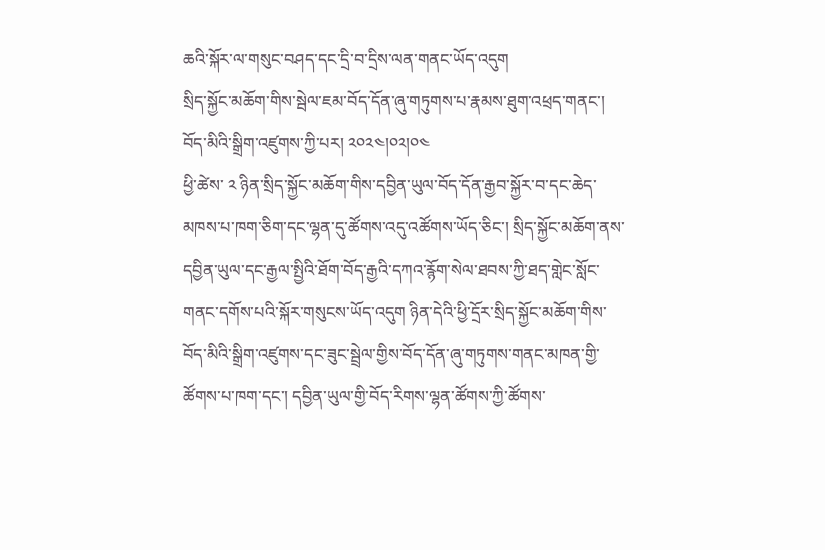ཆའི་སྐོར་ལ་གསུང་བཤད་དང་དྲི་བ་དྲིས་ལན་གནང་ཡོད་འདུག
སྲིད་སྐྱོང་མཆོག་གིས་སྦེལ་ཇམ་བོད་དོན་ཞུ་གཏུགས་པ་རྣམས་ཐུག་འཕྲད་གནང་། བོད་མིའི་སྒྲིག་འཛུགས་ཀྱི་པར། ༢༠༢༤།༠༢།༠༤
ཕྱི་ཚེས་ ༢ ཉིན་སྲིད་སྐྱོང་མཆོག་གིས་དབྱིན་ཡུལ་བོད་དོན་རྒྱབ་སྐྱོར་བ་དང་ཆེད་མཁས་པ་ཁག་ཅིག་དང་ལྷན་དུ་ཚོགས་འདུ་འཚོགས་ཡོད་ཅིང་། སྲིད་སྐྱོང་མཆོག་ནས་དབྱིན་ཡུལ་དང་རྒྱལ་སྤྱིའི་ཐོག་བོད་རྒྱའི་དཀའ་རྙོག་སེལ་ཐབས་ཀྱི་ཐད་གླེང་སློང་གནང་དགོས་པའི་སྐོར་གསུངས་ཡོད་འདུག ཉིན་དེའི་ཕྱི་དྲོར་སྲིད་སྐྱོང་མཆོག་གིས་བོད་མིའི་སྒྲིག་འཛུགས་དང་ཟུང་སྦྲེལ་གྱིས་བོད་དོན་ཞུ་གཏུགས་གནང་མཁན་གྱི་ཚོགས་པ་ཁག་དང་། དབྱིན་ཡུལ་གྱི་བོད་རིགས་ལྷན་ཚོགས་ཀྱི་ཚོགས་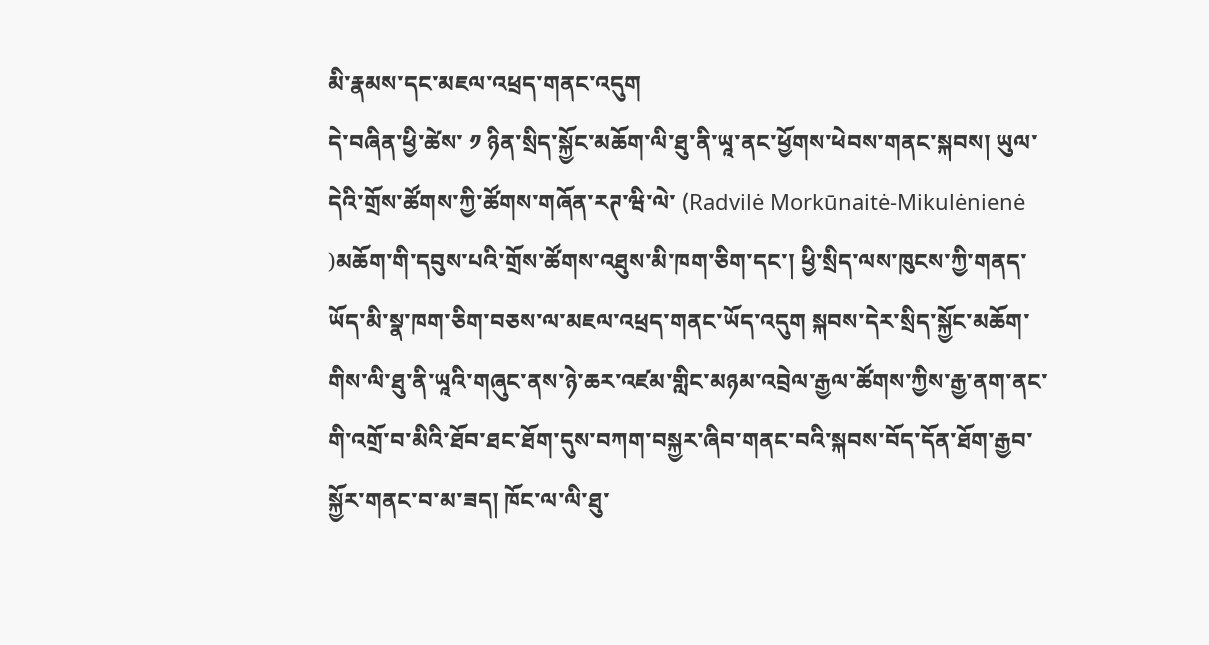མི་རྣམས་དང་མཇལ་འཕྲད་གནང་འདུག
དེ་བཞིན་ཕྱི་ཚེས་ ༡ ཉིན་སྲིད་སྐྱོང་མཆོག་ལི་ཐུ་ནི་ཡཱ་ནང་ཕྱོགས་ཕེབས་གནང་སྐབས། ཡུལ་དེའི་གྲོས་ཚོགས་ཀྱི་ཚོགས་གཞོན་རཊ་ཝི་ལེ་ (Radvilė Morkūnaitė-Mikulėnienė )མཆོག་གི་དབུས་པའི་གྲོས་ཚོགས་འཐུས་མི་ཁག་ཅིག་དང་། ཕྱི་སྲིད་ལས་ཁུངས་ཀྱི་གནད་ཡོད་མི་སྣ་ཁག་ཅིག་བཅས་ལ་མཇལ་འཕྲད་གནང་ཡོད་འདུག སྐབས་དེར་སྲིད་སྐྱོང་མཆོག་གིས་ལི་ཐུ་ནི་ཡཱའི་གཞུང་ནས་ཉེ་ཆར་འཛམ་གླིང་མཉམ་འབྲེལ་རྒྱལ་ཚོགས་ཀྱིས་རྒྱ་ནག་ནང་གི་འགྲོ་བ་མིའི་ཐོབ་ཐང་ཐོག་དུས་བཀག་བསྐྱར་ཞིབ་གནང་བའི་སྐབས་བོད་དོན་ཐོག་རྒྱབ་སྐྱོར་གནང་བ་མ་ཟད། ཁོང་ལ་ལི་ཐུ་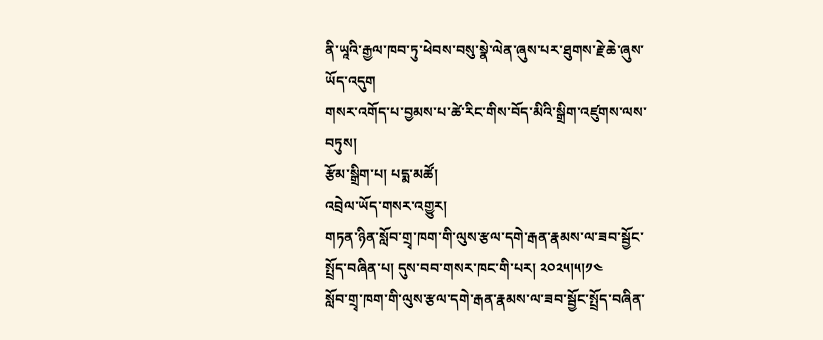ནི་ཡཱའི་རྒྱལ་ཁབ་ཏུ་ཕེབས་བསུ་སྣེ་ལེན་ཞུས་པར་ཐུགས་རྗེ་ཆེ་ཞུས་ཡོད་འདུག
གསར་འགོད་པ་བྱམས་པ་ཚེ་རིང་གིས་བོད་མིའི་སྒྲིག་འཛུགས་ལས་བཏུས།
རྩོམ་སྒྲིག་པ། པདྨ་མཚོ།
འབྲེལ་ཡོད་གསར་འགྱུར།
གཏན་ཉིན་སློབ་གྲྭ་ཁག་གི་ལུས་རྩལ་དགེ་རྒན་རྣམས་ལ་ཟབ་སྦྱོང་སྤྲོད་བཞིན་པ། དུས་བབ་གསར་ཁང་གི་པར། ༢༠༢༥།༥།༡༤
སློབ་གྲྭ་ཁག་གི་ལུས་རྩལ་དགེ་རྒན་རྣམས་ལ་ཟབ་སྦྱོང་སྤྲོད་བཞིན་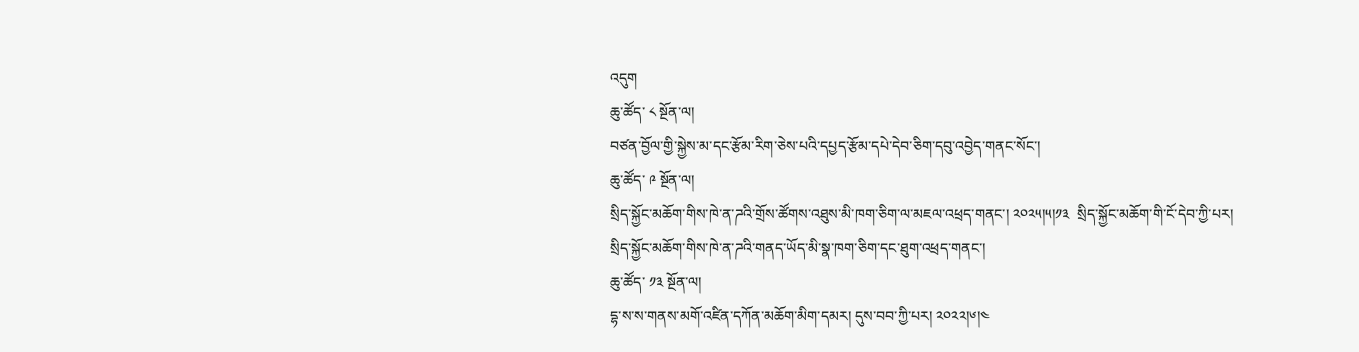འདུག
ཆུ་ཚོད་ ༨ སྔོན་ལ།
བཙན་བྱོལ་གྱི་སྐྱེས་མ་དང་རྩོམ་རིག་ཅེས་པའི་དཔྱད་རྩོམ་དཔེ་དེབ་ཅིག་དབུ་འབྱེད་གནང་སོང་།
ཆུ་ཚོད་ ༩ སྔོན་ལ།
སྲིད་སྐྱོང་མཆོག་གིས་ཁེ་ན་ཌའི་གྲོས་ཚོགས་འཐུས་མི་ཁག་ཅིག་ལ་མཇལ་འཕྲད་གནང་། ༢༠༢༥།༥།༡༣  སྲིད་སྐྱོང་མཆོག་གི་ངོ་དེབ་ཀྱི་པར།
སྲིད་སྐྱོང་མཆོག་གིས་ཁེ་ན་ཌའི་གནད་ཡོད་མི་སྣ་ཁག་ཅིག་དང་ཐུག་འཕྲད་གནང་།
ཆུ་ཚོད་ ༡༣ སྔོན་ལ།
དྷ་ས་ས་གནས་མགོ་འཛིན་དཀོན་མཆོག་མིག་དམར། དུས་བབ་ཀྱི་པར། ༢༠༢༢།༦།༤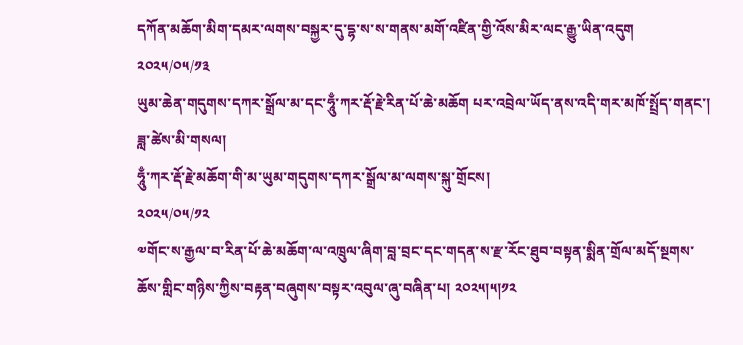དཀོན་མཆོག་མིག་དམར་ལགས་བསྐྱར་དུ་དྷ་ས་ས་གནས་མགོ་འཛིན་གྱི་འོས་མིར་ལང་རྒྱུ་ཡིན་འདུག
༢༠༢༥/༠༥/༡༣
ཡུམ་ཆེན་གདུགས་དཀར་སྒྲོལ་མ་དང་ཧཱུྃ་ཀར་རྡོ་རྗེ་རིན་པོ་ཆེ་མཆོག པར་འབྲེལ་ཡོད་ནས་འདི་གར་མཁོ་སྤྲོད་གནང་། ཟླ་ཚེས་མི་གསལ།
ཧཱུྃ་ཀར་རྡོ་རྗེ་མཆོག་གི་མ་ཡུམ་གདུགས་དཀར་སྒྲོལ་མ་ལགས་སྐུ་གྲོངས།
༢༠༢༥/༠༥/༡༢
༧གོང་ས་རྒྱལ་བ་རིན་པོ་ཆེ་མཆོག་ལ་འཁྲུལ་ཞིག་བླ་བྲང་དང་གདན་ས་རྫ་རོང་ཐུབ་བསྟན་སྨིན་གྲོལ་མདོ་སྔགས་ཆོས་གླིང་གཉིས་ཀྱིས་བརྟན་བཞུགས་བསྟར་འབུལ་ཞུ་བཞིན་པ། ༢༠༢༥།༥།༡༢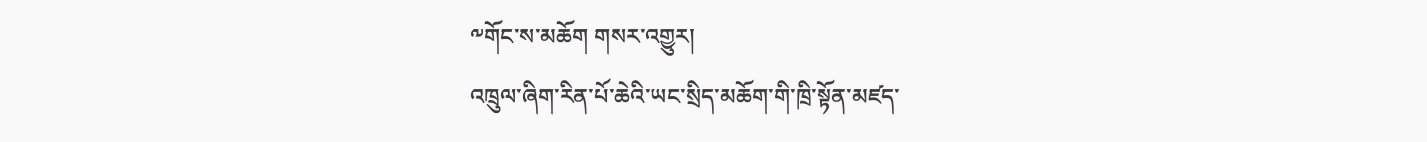༸གོང་ས་མཆོག གསར་འགྱུར།
འཁྲུལ་ཞིག་རིན་པོ་ཆེའི་ཡང་སྲིད་མཆོག་གི་ཁྲི་སྟོན་མཛད་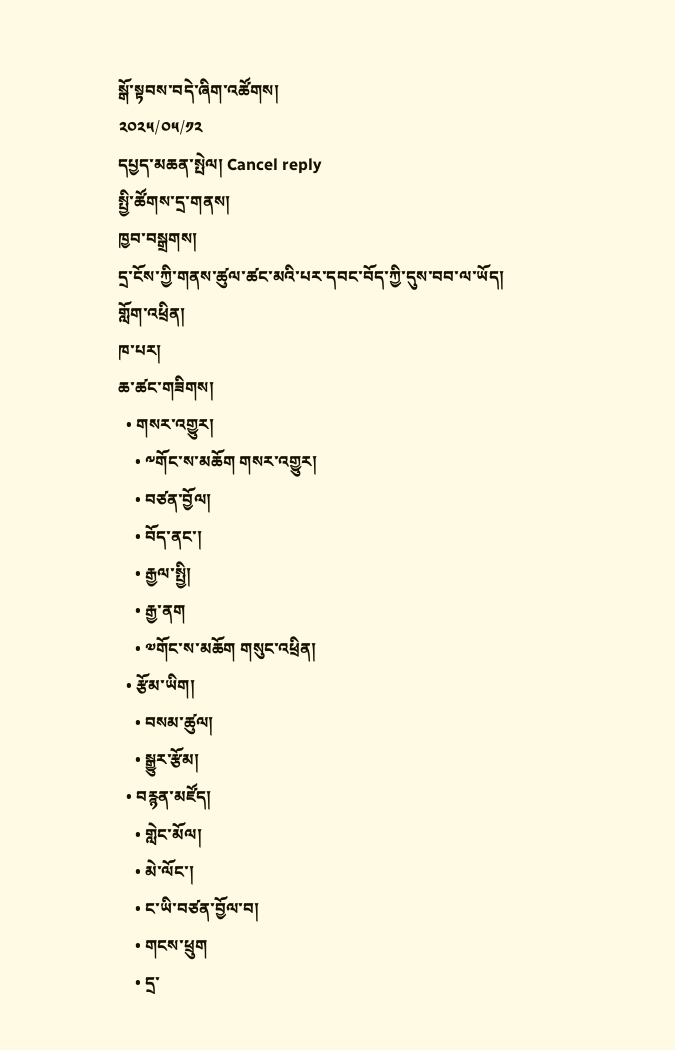སྒོ་སྟབས་བདེ་ཞིག་འཚོགས།
༢༠༢༥/༠༥/༡༢
དཔྱད་མཆན་སྤེལ། Cancel reply
སྤྱི་ཚོགས་དྲ་གནས།
ཁྱབ་བསྒྲགས།
དྲ་ངོས་ཀྱི་གནས་ཚུལ་ཚང་མའི་པར་དབང་བོད་ཀྱི་དུས་བབ་ལ་ཡོད།
གློག་འཕྲིན།
ཁ་པར།
ཆ་ཚང་གཟིགས།
  • གསར་འགྱུར།
    • ༸གོང་ས་མཆོག གསར་འགྱུར།
    • བཙན་བྱོལ།
    • བོད་ནང་།
    • རྒྱལ་སྤྱི།
    • རྒྱ་ནག
    • ༧གོང་ས་མཆོག གསུང་འཕྲིན།
  • རྩོམ་ཡིག།
    • བསམ་ཚུལ།
    • སྒྱུར་རྩོམ།
  • བརྙན་མཛོད།
    • གླེང་མོལ།
    • མེ་ལོང་།
    • ང་ཡི་བཙན་བྱོལ་བ།
    • གངས་ཕྲུག
    • དྲ་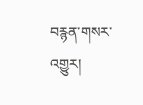བརྙན་གསར་འགྱུར།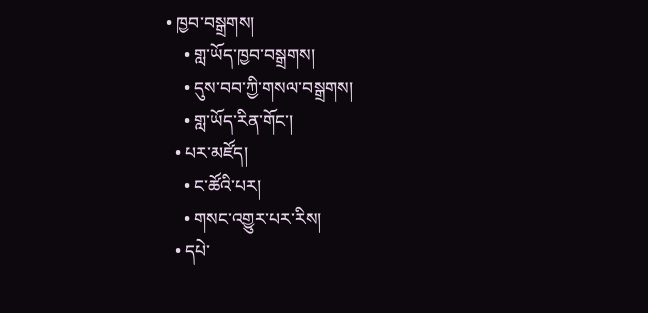• ཁྱབ་བསྒྲགས།
    • གླ་ཡོད་ཁྱབ་བསྒྲགས།
    • དུས་བབ་ཀྱི་གསལ་བསྒྲགས།
    • གླ་ཡོད་རིན་གོང་།
  • པར་མཛོད།
    • ང་ཚོའི་པར།
    • གསང་འགྱུར་པར་རིས།
  • དཔེ་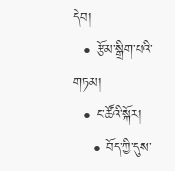དེབ།
  • རྩོམ་སྒྲིག་པའི་གཏམ།
  • ང་ཚོའི་སྐོར།
    • བོད་ཀྱི་དུས་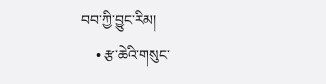བབ་ཀྱི་བྱུང་རིམ།
    • རྩ་ཆེའི་གསུང་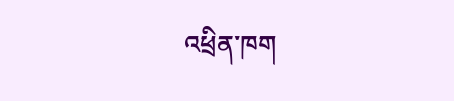འཕྲིན་ཁག